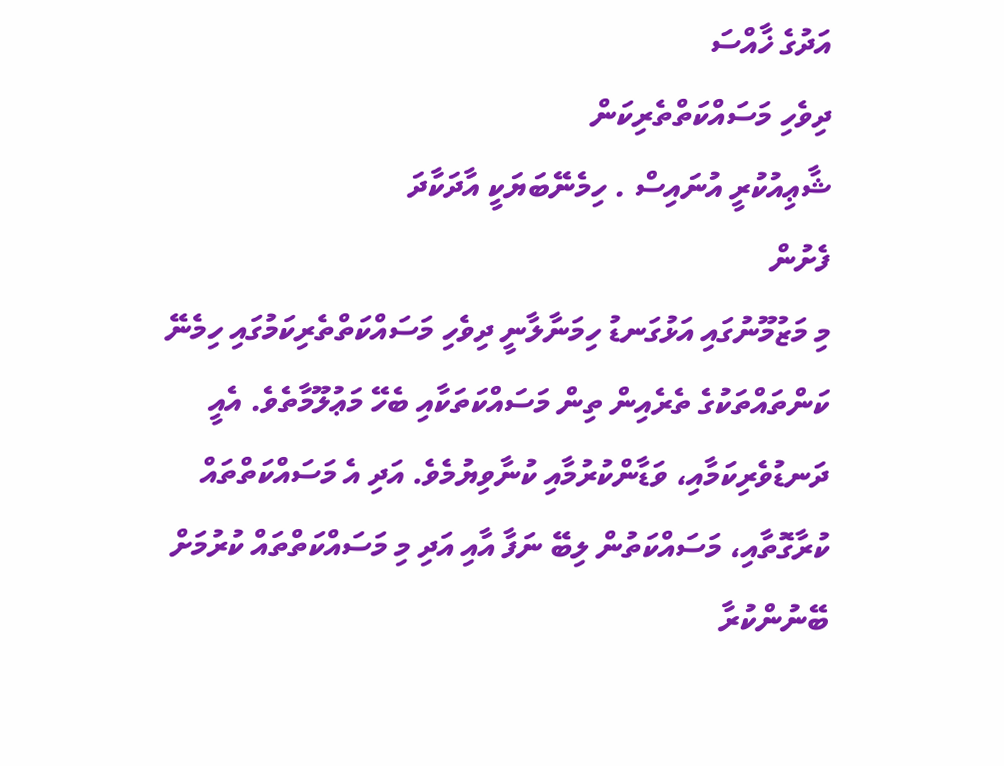އަދުގެ ޚާއްސަ
ދިވެހި މަސައްކަތްތެރިކަން
ޝާޢިއުކުރީ އުނައިސް . ހިމެނޭބަޔަކީ އާދަކާދަ
ފެށުން
މި މަޒުމޫނުގައި އަޅުގަނޑު ހިމަނާލާނީ ދިވެހި މަސައްކަތްތެރިކަމުގައި ހިމެނޭ ކަންތައްތަކުގެ ތެރެއިން ތިން މަސައްކަތަކާއި ބެހޭ މަޢުލޫމާތެވެ. އެއީ ދަނޑުވެރިކަމާއި، ވަޑާންކުރުމާއި ކުނާވިޔުމެވެ. އަދި އެ މަސައްކަތްތައް ކުރާގޮތާއި، މަސައްކަތުން ލިބޭ ނަފާ އާއި އަދި މި މަސައްކަތްތައް ކުރުމަށް ބޭނުންކުރާ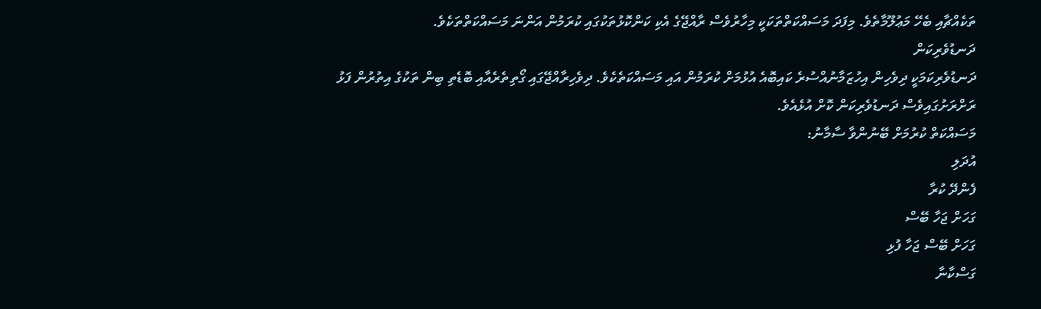ތަކެއްޗާއި ބެހޭ މަޢުލޫމާތެވެ. މިފަދަ މަސައްކަތްތަކަކީ މިހާރުވެސް ރާއްޖޭގެ އެކި ކަންކޮޅުތަކުގައި ކުރަމުން އަންނަ މަސައްކަތްތަކެވެ.
ދަނޑުވެރިކަން
ދަނޑުވެރިކަމަކީ ދިވެހިން އިހުޒަމާނުއްސުރެ ކައިބޮއެ އުޅުމަށް ކުރަމުން އައި މަސައްކަތެކެވެ. ދިވެހިރާއްޖޭގައި ގޯތިތެރެއާއި ބޮޑެތި ބިން ތަކުގެ އިތުރުން ފަޅު ރަށްރަށުގައިވެސް ދަނޑުވެރިކަން ކޮށް އުޅެއެވެ.
މަސައްކަތް ކުރުމަށް ބޭނުންވާ ސާމާނު:
އުދަލި
ފެންދޭ ކުރާ
ގަހަށް ޖަހާ ބޭސް
ގަހަށް ބޭސް ޖަހާ ފުޅި
ގަސްކާނާ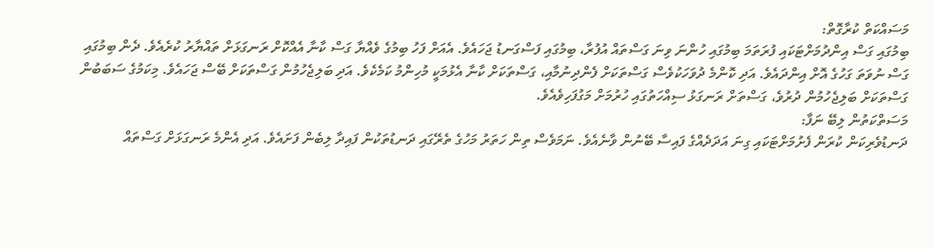މަސައްކަތް ކުރާގޮތް:
ބިމުގައި ގަސް އިންދުމަށްޓަކައި ފުރަތަމަ ބިމުގައި ހުންނަ ވިނަ ގަސްތައް އުފުރާ، ބިމުގައި ފަސްގަނޑު ޖަހައެވެ. އެއަށް ފަހު ބިމުގެ ވެއްޔާ ގަސް ކާނާ އެއްކޮށް ރަނގަޅަށް ތައްޔާރު ކުރެއެވެ. ދެން ބިމުގައި ގަސް ނުވަތަ ގަހުގެ އޮށް އިންދައެވެ. އަދި ކޮންމެ ދުވަހަކުވެސް ގަސްތަކަށް ފެންދިނުމާއި، ގަސްތަކަށް ކާނާ އެޅުމަކީ މުހިންމު ކަމެކެވެ. އަދި ބަލިޖެހުމުން ގަސްތަކަށް ބޭސް ޖަހައެވެ. މިކަމުގެ ސަބަބުން ގަސްތަކަށް ބަލިޖެހުމުން ދުރުވެ، ގަސްތަށް ރަނގަޅު ސިއްހަތުގައި ހުރުމަށް މަގުފަހިވެއެވެ.
މަސަތްކަތުން ލިބޭ ނަފާ:
ދަނޑުވެރިކަން ކުރަން ފެށުމަށްޓަކައި ގިނަ އަދަދެއްގެ ފައިސާ ބޭނުން ވާނެއެވެ. ނަމަވެސް ތިން ހަތަރު މަހުގެ ތެރޭގައި ދަނޑުތަކުން ފައިދާ ލިބެން ފަށައެވެ. އަދި އެންމެ ރަނގަޅަށް ގަސްތައް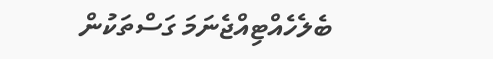ބެލެހެއްޓިއްޖެނަމަ ގަސްތަކުން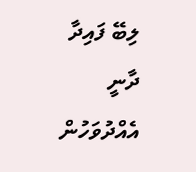ލިބޭ ފައިދާ ދާނީ އެއްދުވަހުން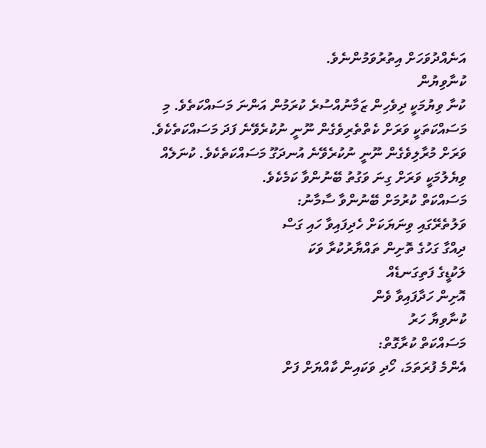އަނެއްދުވަހަށް އިތުރުވަމުންނެވެ.
ކުނާވިޔުން
ކުނާ ވިޔުމަކީ ދިވެހިން ޒަމާނުއްސުރެ ކުރަމުން އަންނަ މަސައްކަތެވެ. މި މަސައްކަތަކީ ވަރަށް ކެތްތެރިވެގެން ނޫނީ ނުކުރެވޭނެ ފަދަ މަސައްކަތެކެވެ. ވަރަށް މުރާލިވެގެން ނޫނީ ނުކުރެވޭނެ އުނދަގޫ މަސައްކަތެކެވެ. ކުނަލެއް ވިޔެލުމަކީ ވަރަށް ގިނަ ވަގުތު ބޭނުންވާ ކަމެކެވެ.
މަސައްކަތް ކުރުމަށް ބޭނުންވާ ސާމާނު:
ވަލުތެރޭގައި ވިނަޔަކަށް ހެދިފައިވާ ހައި ގަސް
ދިއްގާ ގަހުގެ ތޮށިން ތައްޔާރުކުރާ ވަކަ
ލަކުޑީގެ ފަތިގަނޑެއް
އޮށިން ހަދާފައިވާ ވެން
ކުނާވިޔާ ހަރު
މަސައްކަތް ކުރާގޮތް:
އެންމެ ފުރަތަމަ، ހޯދި ވަކައިން ކާއްޔަށް ފަށް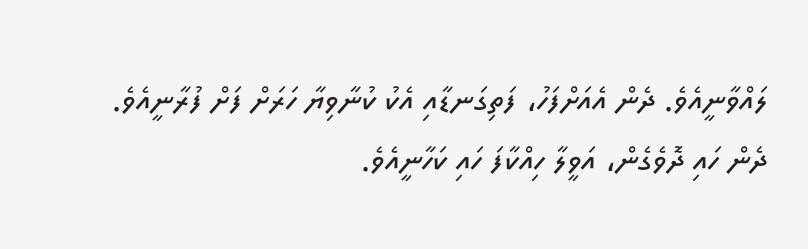ލައްވާނީއެވެ. ދެން އެއަށްފަހު، ފަތިގަނޑާއި އެކު ކުނާވިޔާ ހަރަށް ފަށް ފުރާނީއެވެ. ދެން ހައި ދޮވެގެން، އަވީލާ ހިއްކާފަ ހައި ކަހާނީއެވެ.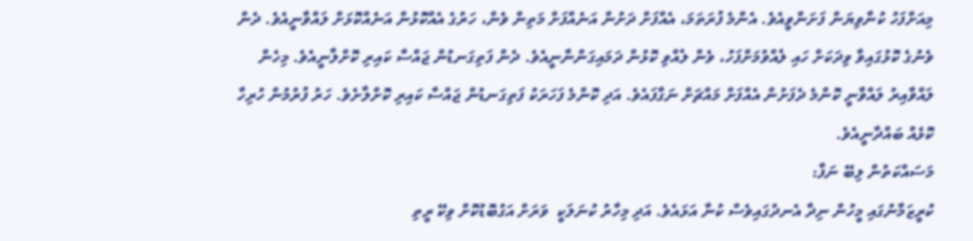މިއަށްފަހު ކުނާވިޔަން ފަށަންވީއެވެ. އެންމެ ފުރަތަމަ، އެއްފަށް ދަށުން އަނެއްފަށް މަތިން ވެން، ހަރުގެ އެއްކޮޅުން އަނެއްކޮޅަށް ލައްވާނީއެވެ. ދެން ވެނުގެ ކޮޅުގައިވާ ވިދަކަށް ހައި ލެއްވުމަށްފަހު، ވެން ލެއްވި ކޮޅުން ދަމައިގަންނާނީއެވެ. ދެން ފަތިގަނޑުން ޖައްސާ ކައިރި ކޮށްލާނީއެވެ. މިހެން ލައްވާއިރު ލައްވާނީ ކޮންމެ ދެފަށުން އެއްފަށް މައްޗަށް ނަގާފައެވެ. އަދި ކޮންމެ ފަހަރަކު ފަތިގަނޑުން ޖައްސާ ކައިރި ކޮށްލާށެވެ. ހަރު ފުރުމުން ހުރިހާ ކޮޅެއް ބައްދާނީއެވެ.
މަސައްކަތުން ލިބޭ ނަފާ:
ކުރީޒަމާނުގައި މީހުން ނިދާ އެނދުގައިވެސް ކުނާ އަޅައެވެ. އަދި މިހާރު ކުނަލަކީ  ވަރަށް އަގުބޮޑުކޮށް ވިކޭ ރީތި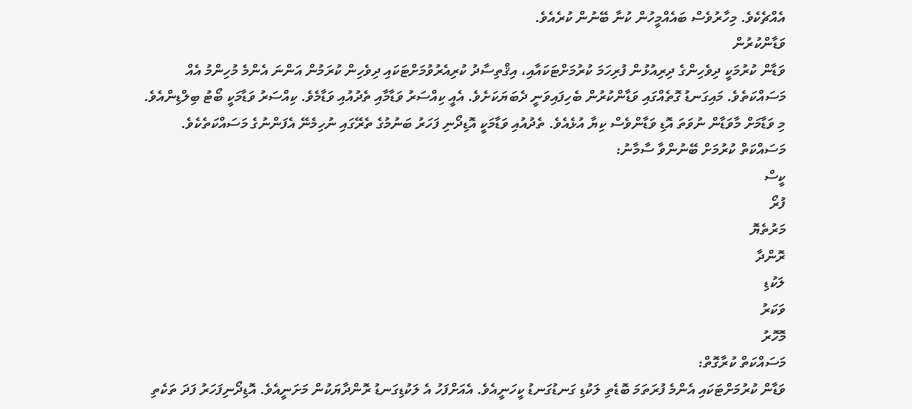އެއްޗެކެވެ. މިހާރުވެސް ބައެއްމީހުން ކުނާ ބޭނުން ކުރެއެވެ.
ވަޑާންކުރުން
ވަޑާން ކުރުމަކީ ދިވެހިންގެ ދިރިއުޅުން ފުރިހަމަ ކުރުމަށްޓަކައާއި، އިޤްތިސާދު ކުރިއެރުވުމަށްޓަކައި ދިވެހިން ކުރަމުން އަންނަ އެންމެ މުހިންމު އެއް މަސައްކަތެވެ. މައިގަނޑު ގޮތެއްގައި ވަޑާންކުރުން ބެހިފައިވަނީ ދެބަޔަކަށެވެ. އެއީ ކިއްސަރު ވަޑާމާއި ތެދުއުއި ވަޑާމެވެ. ކިއްސަރު ވަޑާމަކީ ބޯޓު ބިލްޑިންއެވެ. މި ވަޑާމަށް މާވަޑާން ނުވަތަ އޮޑި ވަޑާންވެސް ކިޔާ އުޅެއެވެ. ތެދުއުއި ވަޑާމަކީ އޮޑިދޯނި ފަހަރު ބަނުމުގެ ތެރޭގައި ނުހިމެނޭ އެފަންނުގެ މަސައްކަތެކެވެ.
މަސައްކަތް ކުރުމަށް ބޭނުންވާ ސާމާނު:
ކީސް
ފުރޯ
މަރުތެޔޮ
ރޮންދާ
ލަކުޑި
ވަކަރު
މޮހޮރު
މަސައްކަތް ކުރާގޮތް:
ވަޑާން ކުރުމަށްޓަކައި އެންމެ ފުރަތަމަ ބޮޑެތި ލަކުޑި ގަނޑުގަނޑު ކީހަނީއެވެ. އެއަށްފަހު އެ ލަކުޑިގަނޑު ރޮންދާޔަކުން މަށަނީއެވެ. އޮޑިދޯނިފަހަރު ފަދަ ތަކެތި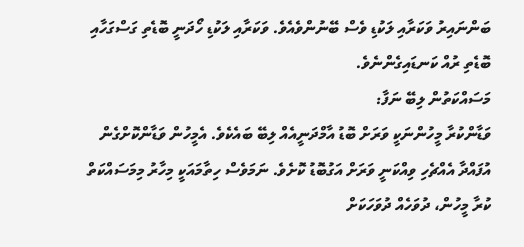ބަންނައިރު ވަކަރާއި ލަކުޑި ވެސް ބޭނުންވެއެވެ. ވަކަރާއި ލަކުޑި ހޯދަނީ ބޮޑެތި ގަސްގަހާއި ބޮޑެތި ރުއް ކަނޑައިގެންނެވެ.
މަސައްކަތުން ލިބޭ ނަފާ:
ވަޑާންކުރާ މީހުންނަކީ ވަރަށް ބޮޑު އާމްދަނީއެއް ލިބޭ ބައެކެވެ. އެމީހުން ވަޑާންކޮށްގެން އުފައްދާ އެއްޗެހި ވިއްކަނީ ވަރަށް އަގުބޮޑު ކޮށެވެ. ނަމަވެސް ހިތާމައަކީ މިހާރު މިމަސައްކަތް ކުރާ މީހުން، ދުވަހެއް ދުވަހަކަށް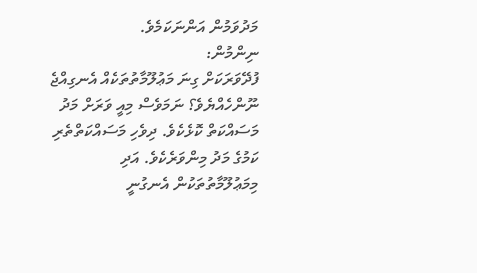މަދުވަމުން އަންނަކަމެވެ.
ނިންމުން:
ފުދޭވަރަކަށް ގިނަ މަޢުލޫމާތުތަކެއް އެނގިއްޖެ ނޫންހެއްޔެވެ؟ ނަމަވެސް މިއީ ވަރަށް މަދު މަސައްކަތް ކޮޅެކެވެ. ދިވެހި މަސައްކަތްތެރި ކަމުގެ މަދު މިންވަރެކެވެ. އަދި މިމަޢުލޫމާތުތަކުން އެނގުނީ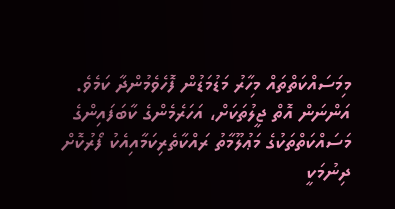މިމަސައްކަތްތައް މިހާރު މަޑުމަޑުން ފޮހެވެމުންދާ ކަމެވެ. އަންނަން އޮތް ޖީލުތަކަށް، އަހަރެމެންގެ ކާބަފައިންގެ މަސައްކަތްތަކުގެ މަޢުލޫމާތު ރައްކާތެރިކަމާއިއެކު ފޯރުކޮށް ދިނުމަކީ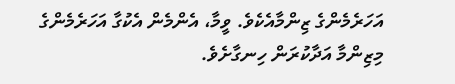އަހަރެމެންގެ ޒިންމާއެކެވެ. ވީމާ، އެންމެން އެކުގާ އަހަރެމެންގެ މިޒިންމާ އަދާކުރަން ހިނގާށެވެ.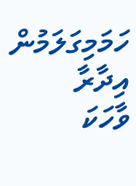ހަމަމިގަލަމުން
އިދާރާ
ވާހަކަ